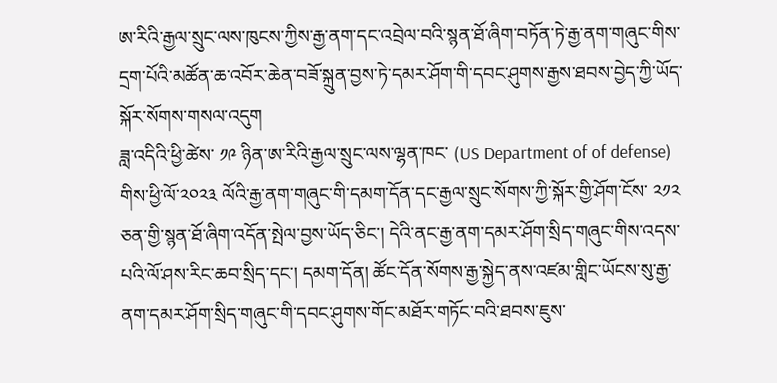ཨ་རིའི་རྒྱལ་སྲུང་ལས་ཁུངས་ཀྱིས་རྒྱ་ནག་དང་འབྲེལ་བའི་སྙན་ཐོ་ཞིག་བཏོན་ཏེ་རྒྱ་ནག་གཞུང་གིས་དྲག་པོའི་མཚོན་ཆ་འབོར་ཆེན་བཟོ་སྐྲུན་བྱས་ཏེ་དམར་ཤོག་གི་དབང་ཤུགས་རྒྱས་ཐབས་བྱེད་ཀྱི་ཡོད་སྐོར་སོགས་གསལ་འདུག
ཟླ་འདིའི་ཕྱི་ཚེས་ ༡༩ ཉིན་ཨ་རིའི་རྒྱལ་སྲུང་ལས་ལྷན་ཁང་ (US Department of of defense) གིས་ཕྱི་ལོ་༢༠༢༣ ལོའི་རྒྱ་ནག་གཞུང་གི་དམག་དོན་དང་རྒྱལ་སྲུང་སོགས་ཀྱི་སྐོར་གྱི་ཤོག་ངོས་ ༢༡༢ ཅན་གྱི་སྙན་ཐོ་ཞིག་འདོན་སྤེལ་བྱས་ཡོད་ཅིང་། དེའི་ནང་རྒྱ་ནག་དམར་ཤོག་སྲིད་གཞུང་གིས་འདས་པའི་ལོ་ཤས་རིང་ཆབ་སྲིད་དང་། དམག་དོན། ཚོང་དོན་སོགས་རྒྱ་སྐྱེད་ནས་འཛམ་གླིང་ཡོངས་སུ་རྒྱ་ནག་དམར་ཤོག་སྲིད་གཞུང་གི་དབང་ཤུགས་གོང་མཐོར་གཏོང་བའི་ཐབས་ཇུས་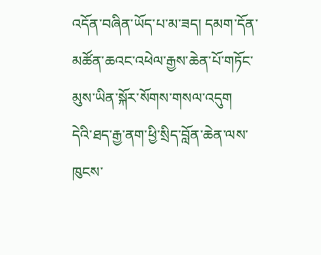འདོན་བཞིན་ཡོད་པ་མ་ཟད། དམག་དོན་མཚོན་ཆའང་འཕེལ་རྒྱས་ཆེན་པོ་གཏོང་མུས་ཡིན་སྐོར་སོགས་གསལ་འདུག
དེའི་ཐད་རྒྱ་ནག་ཕྱི་སྲིད་བློན་ཆེན་ལས་ཁུངས་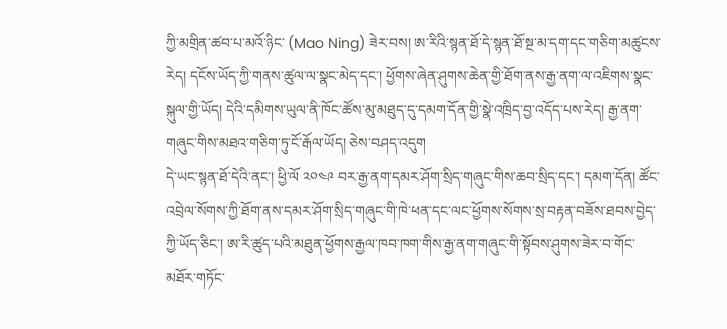ཀྱི་མགྲིན་ཚབ་པ་མའོ་ཉིང་ (Mao Ning) ཟེར་བས། ཨ་རིའི་སྙན་ཐོ་དེ་སྙན་ཐོ་སྔ་མ་དག་དང་གཅིག་མཚུངས་རེད། དངོས་ཡོད་ཀྱི་གནས་ཚུལ་ལ་སྣང་མེད་དང་། ཕྱོགས་ཞེན་ཤུགས་ཆེན་གྱི་ཐོག་ནས་རྒྱ་ནག་ལ་འཇིགས་སྣང་སྐུལ་གྱི་ཡོད། དེའི་དམིགས་ཡུལ་ནི་ཁོང་ཚོས་མུ་མཐུད་དུ་དམག་དོན་གྱི་སྣེ་འཁྲིད་བྱ་འདོད་པས་རེད། རྒྱ་ནག་གཞུང་གིས་མཐའ་གཅིག་ཏུ་ངོ་རྒོལ་ཡོད། ཅེས་བཤད་འདུག
དེ་ཡང་སྙན་ཐོ་དེའི་ནང་། ཕྱི་ལོ ༢༠༤༩ བར་རྒྱ་ནག་དམར་ཤོག་སྲིད་གཞུང་གིས་ཆབ་སྲིད་དང་། དམག་དོན། ཚོང་འབྲེལ་སོགས་ཀྱི་ཐོག་ནས་དམར་ཤོག་སྲིད་གཞུང་གི་ཁེ་ཕན་དང་ལང་ཕྱོགས་སོགས་སྲ་བརྟན་བཟོས་ཐབས་བྱེད་ཀྱི་ཡོད་ཅིང་། ཨ་རི་ཚུད་པའི་མཐུན་ཕྱོགས་རྒྱལ་ཁབ་ཁག་གིས་རྒྱ་ནག་གཞུང་གི་སྟོབས་ཤུགས་ཟེར་བ་གོང་མཐོར་གཏོང་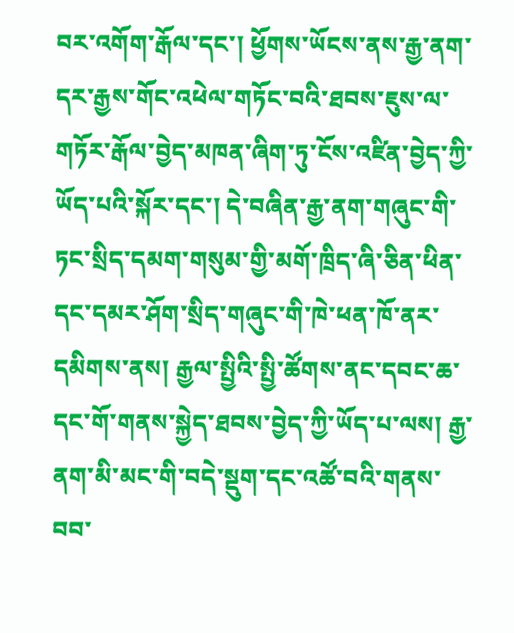བར་འགོག་རྒོལ་དང་། ཕྱོགས་ཡོངས་ནས་རྒྱ་ནག་དར་རྒྱས་གོང་འཕེལ་གཏོང་བའི་ཐབས་ཇུས་ལ་གཏོར་རྒོལ་བྱེད་མཁན་ཞིག་ཏུ་ངོས་འཛིན་བྱེད་ཀྱི་ཡོད་པའི་སྐོར་དང་། དེ་བཞིན་རྒྱ་ནག་གཞུང་གི་ཏང་སྲིད་དམག་གསུམ་གྱི་མགོ་ཁྲིད་ཞི་ཅིན་ཕིན་དང་དམར་ཤོག་སྲིད་གཞུང་གི་ཁེ་ཕན་ཁོ་ནར་དམིགས་ནས། རྒྱལ་སྤྱིའི་སྤྱི་ཚོགས་ནང་དབང་ཆ་དང་གོ་གནས་སྐྱེད་ཐབས་བྱེད་ཀྱི་ཡོད་པ་ལས། རྒྱ་ནག་མི་མང་གི་བདེ་སྡུག་དང་འཚོ་བའི་གནས་བབ་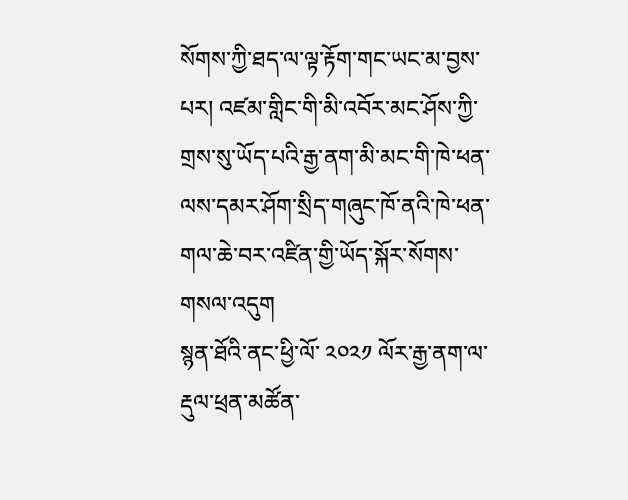སོགས་ཀྱི་ཐད་ལ་ལྟ་རྟོག་གང་ཡང་མ་བྱས་པར། འཛམ་གླིང་གི་མི་འབོར་མང་ཤོས་ཀྱི་གྲས་སུ་ཡོད་པའི་རྒྱ་ནག་མི་མང་གི་ཁེ་ཕན་ལས་དམར་ཤོག་སྲིད་གཞུང་ཁོ་ནའི་ཁེ་ཕན་གལ་ཆེ་བར་འཛིན་གྱི་ཡོད་སྐོར་སོགས་གསལ་འདུག
སྙན་ཐོའི་ནང་ཕྱི་ལོ་ ༢༠༢༡ ལོར་རྒྱ་ནག་ལ་རྡུལ་ཕྲན་མཚོན་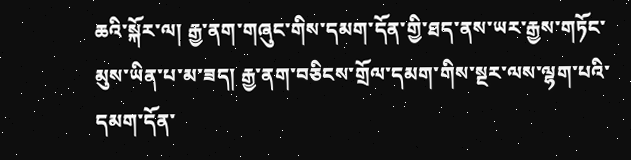ཆའི་སྐོར་ལ། རྒྱ་ནག་གཞུང་གིས་དམག་དོན་གྱི་ཐད་ནས་ཡར་རྒྱས་གཏོང་མུས་ཡིན་པ་མ་ཟད། རྒྱ་ནག་བཅིངས་གྲོལ་དམག་གིས་སྔར་ལས་ལྷག་པའི་དམག་དོན་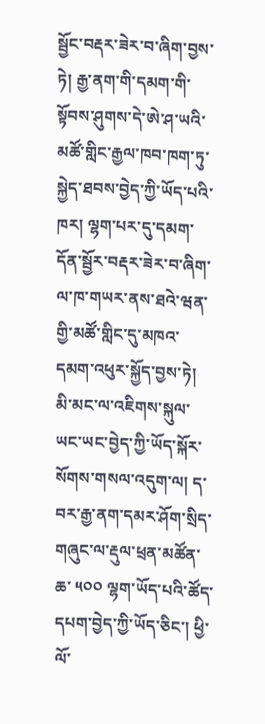སྦྱོང་བརྡར་ཟེར་བ་ཞིག་བྱས་ཏེ། རྒྱ་ནག་གི་དམག་གི་སྟོབས་ཤུགས་དེ་ཨེ་ཤ་ཡའི་མཚོ་གླིང་རྒྱལ་ཁབ་ཁག་ཏུ་སྐྱེད་ཐབས་བྱེད་ཀྱི་ཡོད་པའི་ཁར། ལྷག་པར་དུ་དམག་དོན་སྦྱོར་བརྡར་ཟེར་བ་ཞིག་ལ་ཁ་གཡར་ནས་ཐའེ་ཝན་གྱི་མཚོ་གླིང་དུ་མཁའ་དམག་འཕུར་སྐྱོད་བྱས་ཏེ། མི་མང་ལ་འཇིགས་སྐུལ་ཡང་ཡང་བྱེད་ཀྱི་ཡོད་སྐོར་སོགས་གསལ་འདུག་ལ། ད་བར་རྒྱ་ནག་དམར་ཤོག་སྲིད་གཞུང་ལ་རྡུལ་ཕྲན་མཚོན་ཆ་ ༥༠༠ ལྷག་ཡོད་པའི་ཚོད་དཔག་བྱེད་ཀྱི་ཡོད་ཅིང་། ཕྱི་ལོ་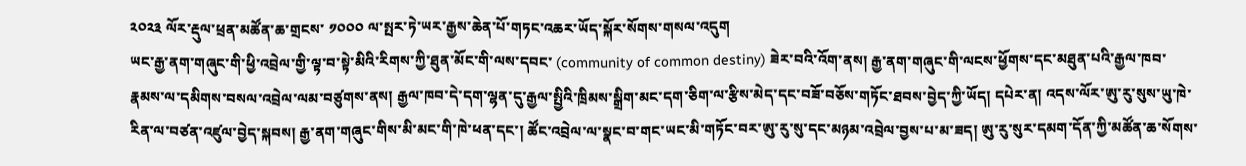༢༠༢༣ ལོར་རྡུལ་ཕྲན་མཚོན་ཆ་གྲངས་ ༡༠༠༠ ལ་སྤར་ཏེ་ཡར་རྒྱས་ཆེན་པོ་གཏང་འཆར་ཡོད་སྐོར་སོགས་གསལ་འདུག
ཡང་རྒྱ་ནག་གཞུང་གི་ཕྱི་འབྲེལ་གྱི་ལྟ་བ་སྟེ་མིའི་རིགས་ཀྱི་ཐུན་མོང་གི་ལས་དབང་ (community of common destiny) ཟེར་བའི་འོག་ནས། རྒྱ་ནག་གཞུང་གི་ལངས་ཕྱོགས་དང་མཐུན་པའི་རྒྱལ་ཁབ་རྣམས་ལ་དམིགས་བསལ་འབྲེལ་ལམ་བཙུགས་ནས། རྒྱལ་ཁབ་དེ་དག་ལྷན་དུ་རྒྱལ་སྤྱིའི་ཁྲིམས་སྒྲིག་མང་དག་ཅིག་ལ་རྩིས་མེད་དང་བཟོ་བཅོས་གཏོང་ཐབས་བྱེད་ཀྱི་ཡོད། དཔེར་ན། འདས་ལོར་ཨུ་རུ་སུས་ཡུ་ཁེ་རིན་ལ་བཙན་འཛུལ་བྱེད་སྐབས། རྒྱ་ནག་གཞུང་གིས་མི་མང་གི་ཁེ་ཕན་དང་། ཚོང་འབྲེལ་ལ་སྣང་བ་གང་ཡང་མི་གཏོང་བར་ཨུ་རུ་སུ་དང་མཉམ་འབྲེལ་བྱས་པ་མ་ཟད། ཨུ་རུ་སུར་དམག་དོན་ཀྱི་མཚོན་ཆ་སོགས་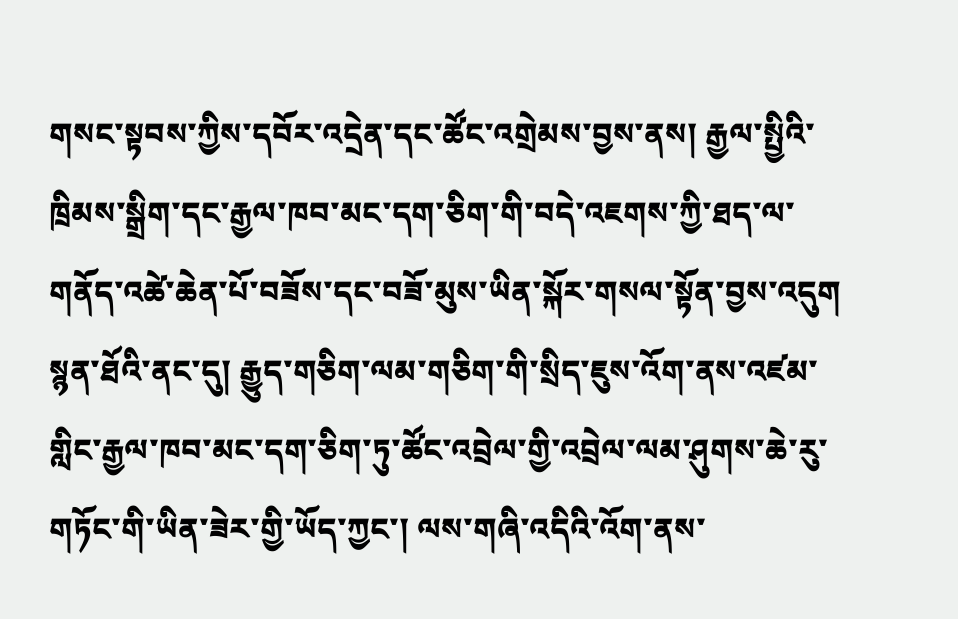གསང་སྟབས་ཀྱིས་དབོར་འདྲེན་དང་ཚོང་འགྲེམས་བྱས་ནས། རྒྱལ་སྤྱིའི་ཁྲིམས་སྒྲིག་དང་རྒྱལ་ཁབ་མང་དག་ཅིག་གི་བདེ་འཇགས་ཀྱི་ཐད་ལ་གནོད་འཚེ་ཆེན་པོ་བཟོས་དང་བཟོ་མུས་ཡིན་སྐོར་གསལ་སྟོན་བྱས་འདུག
སྙན་ཐོའི་ནང་དུ། རྒྱུད་གཅིག་ལམ་གཅིག་གི་སྲིད་ཇུས་འོག་ནས་འཛམ་གླིང་རྒྱལ་ཁབ་མང་དག་ཅིག་ཏུ་ཚོང་འབྲེལ་གྱི་འབྲེལ་ལམ་ཤུགས་ཆེ་རུ་གཏོང་གི་ཡིན་ཟེར་གྱི་ཡོད་ཀྱང་། ལས་གཞི་འདིའི་འོག་ནས་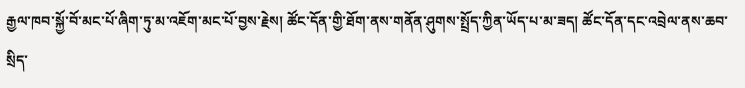རྒྱལ་ཁབ་སྐྱོ་བོ་མང་པོ་ཞིག་ཏུ་མ་འཇོག་མང་པོ་བྱས་རྗེས། ཚོང་དོན་གྱི་ཐོག་ནས་གནོན་ཤུགས་སྤྲོད་ཀྱིན་ཡོད་པ་མ་ཟད། ཚོང་དོན་དང་འབྲེལ་ནས་ཆབ་སྲིད་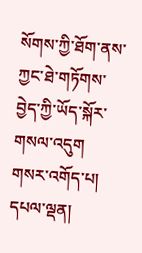སོགས་ཀྱི་ཐོག་ནས་ཀྱང་ཐེ་གཏོགས་བྱེད་ཀྱི་ཡོད་སྐོར་གསལ་འདུག
གསར་འགོད་པ། དཔལ་ལྡན།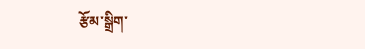རྩོམ་སྒྲིག་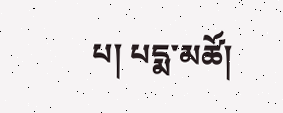པ། པདྨ་མཚོ།